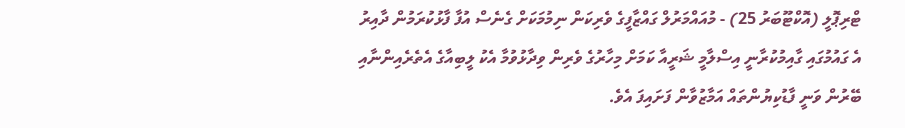ޓްރިޕޮލީ (އޮކްޓޫބަރު 25) - މުއައްމަރުލް ގައްޒާފީގެ ވެރިކަން ނިމުމަކަށް ގެނެސް އުފާ ފާޅުކުރަމުން ދާއިރު އެ ގައުމުގައި ގާއިމުކުރާނީ އިސްލާމީ ޝަރީއާ ކަމަށް މިހާރުގެ ވެރިން ވިދާޅުވުމާ އެކު ލީބިއާގެ އެތެރެއިންނާއި ބޭރުން ވަނީ ފާޑުކިޔުންތައް އަމާޒުވާން ފަށައިފަ އެވެ.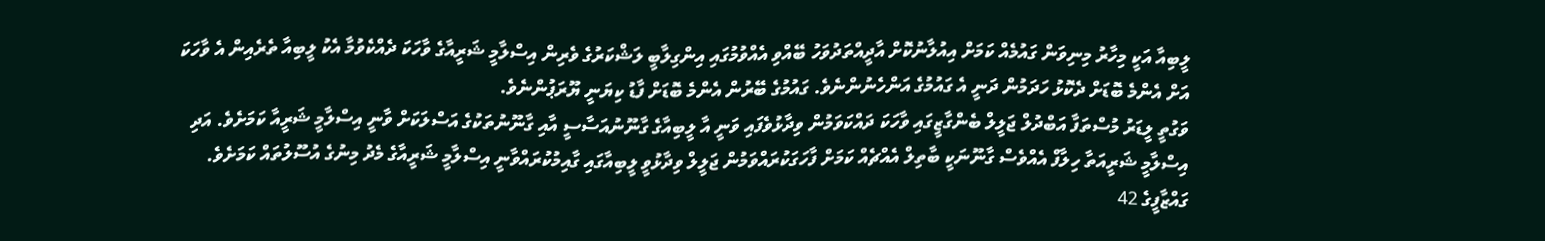ލީބިއާ އަކީ މިހާރު މިނިވަން ގައުމެއް ކަމަށް އިއުލާނުކޮށް އާދީއްތަދުވަހު ބޭއްވި އެއްވުމުގައި އިންގިލާބީ ލަޝްކަރުގެ ވެރިން އިސްލާމީ ޝަރީއާގެ ވާހަކަ ދެއްކެވުމާ އެކު ލީބިއާ ތެރެއިން އެ ވާހަކަ އަށް އެންމެ ބޮޑަށް ދެކޮޅު ހަދަމުން ދަނީ އެ ގައުމުގެ އަންހެނުންނެވެ. ގައުމުގެ ބޭރުން އެންމެ ބޮޑަށް ފާޑު ކިޔަނީ ޔޫރަޕުންނެވެ.
ވަގުތީ ލީޑަރު މުސްތަފާ އަބްދުލް ޖަލީލް ބެންގާޒީގައި ވާހަކަ ދައްކަވަމުން ވިދާޅުވެފައި ވަނީ އާ ލީބިއާގެ ގާނޫނުއަސާސީ އާއި ގާނޫނުތަކުގެ އަސްލަކަށް ވާނީ އިސްލާމީ ޝަރީއާ ކަމަށެވެ. އަދި އިސްލާމީ ޝަރީއަތާ ހިލާފް އެއްވެސް ގާނޫނަކީ ބާތިލް އެއްޗެއް ކަމަށް ފާހަގަކުރައްވަމުން ޖަލީލް ވިދާޅުވީ ލީބިއާގައި ގާއިމުކުރައްވާނީ އިސްލާމީ ޝަރީއާގެ މެދު މިނުގެ އުސޫލުތައް ކަމަށެވެ.
ގައްޒާފީގެ 42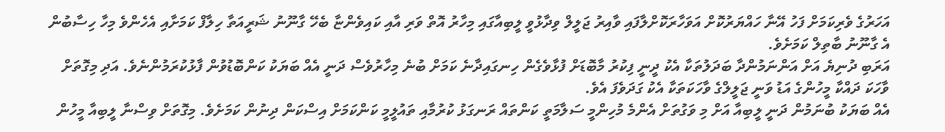އަހަރުގެ ވެރިކަމަށް ފަހު އޭނާ ހައްޔަރުކޮށް އަވަހާރަކޮށްލާފައި ވާއިރު ޖަލީލް ވިދާޅުވީ ލީބިއާގައި މިހާރު އޮތް ވަރި އާއި ކައިވެންޏާ ބެހޭ ގާނޫނު ޝަރީއަތާ ހިލާފް ކަމަށާއި އެހެންވެ މިހާ ހިސާބުން އެ ގާނޫނު ބާތިލް ކަމަށެވެ.
އަރަބި ދުނިޔެ އަށް އަންނަމުންދާ ބަދަލުތަކާ އެކު ދީނީ ފިކުރު މާބޮޑަށް ފުޅާވެގެން ހިނގައިދާނެ ކަމަށް ބުނެ މިހާރުވެސް ދަނީ އެއް ބަޔަކު ކަންބޮޑުވުން ފާޅުކުރަމުންނެވެ. އަދި މިގޮތަށް ވާހަކަ ދައްކާ މީހުންގެ އަޑު ވަނީ ޖަލީލްގެ ވާހަކަތަކާ އެކު ގަދަވެފަ އެވެ.
އެއް ބަޔަކު ބުނަމުން ދަނީ ލީބިއާ އަށް މި ވަގުތަށް އެންމެ މުހިންމީ ސަލާމަތީ ކަންތައް ރަނގަޅު ކުރުމާއި ތައުލީމީ ކަންކަމަށް އިސްކަން ދިނުން ކަމަށެވެ. މިގޮތަށް ވިސްނާ ލީބިއާ މީހުން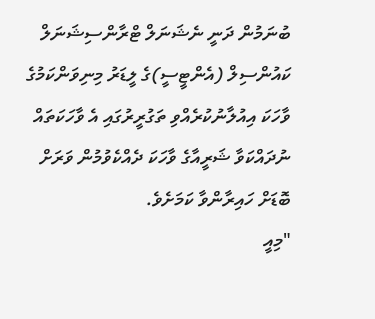ބުނަމުން ދަނީ ނެޝަނަލް ޓްރާންސިޝަނަލް ކައުންސިލް (އެންޓީސީ)ގެ ލީޑަރު މިނިވަންކަމުގެ ވާހަކަ އިއުލާނުކުރެއްވި ތަގުރީރުގައި އެ ވާހަކަތައް ނުދައްކަވާ ޝަރީއާގެ ވާހަކަ ދެއްކެވުމުން ވަރަށް ބޮޑަށް ހައިރާންވާ ކަމަށެވެ.
"މިއީ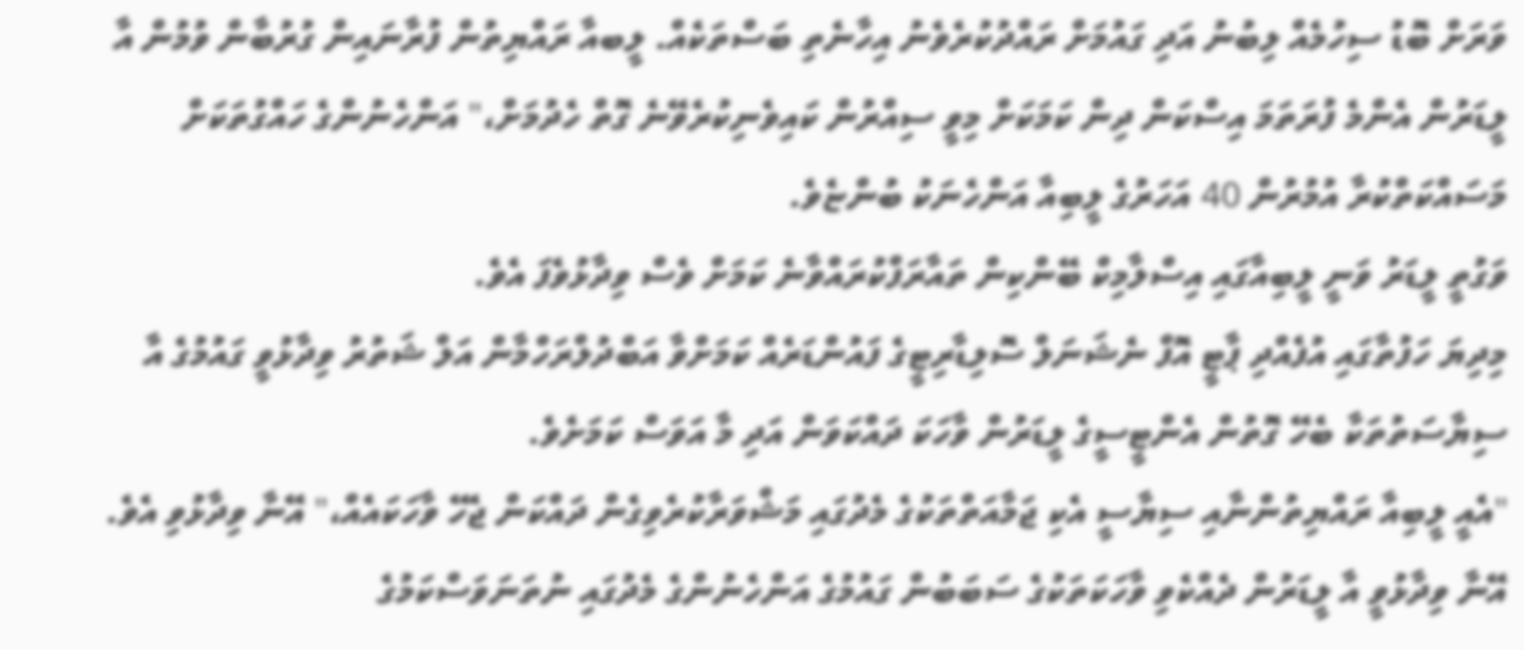ވަރަށް ބޮޑު ސިހުމެއް ލިބުނު އަދި ގައުމަށް ރައްދުކުރެވެނު އިހާނެތި ބަސްތަކެއް. ލީބއާ ރައްޔިތުން ފުރާނައިން ގުރުބާން ވުމުން އާ ލީޑަރުން އެންމެ ފުރަތަމަ އިސްކަން ދިން ކަމަކަށް މިވީ ސިއްރުން ކައިވެނިކުރެވޭނެ ގޮތް ހެދުމަށް،" އަންހެނުންގެ ހައްގުތަކަށް މަސައްކަތްކުރާ އުމުރުން 40 އަހަރުގެ ލީބިއާ އަންހެނަކު ބުންޏެވެ.
ވަގުތީ ލީޑަރު ވަނީ ލީބިއާގައި އިސްލާމިކް ބޭންކިން ތައާރަފްކުރައްވާނެ ކަމަށް ވެސް ވިދާޅުވެފަ އެވެ.
މިދިޔަ ހަފުތާގައި އުފެއްދި ޕާޓީ އޮފް ނެޝަނަލް ސޮލިޑާރިޓީގެ ފައުންޑަރެއް ކަމަށްވާ އަބްދުލްރަހްމާން އަލް ޝަތުރު ވިދާޅުވީ ގައުމުގެ އާ ސިޔާސަތުތަކާ ބެހޭ ގޮތުން އެންޓީސީގެ ލީޑަރުން ވާހަކަ ދައްކަވަން އަދި މާ އަވަސް ކަމަށެވެ.
"އެއީ ލީބިއާ ރައްޔިތުންނާއި ސިޔާސީ އެކި ޖަމާއަތްތަކުގެ މެދުގައި މަޝްވަރާކުރެވިގެން ދައްކަން ޖެހޭ ވާހަކައެއް،" އޭނާ ވިދާޅުވި އެވެ.
އޭނާ ވިދާޅުވީ އާ ލީޑަރުން ދެއްކެވި ވާހަކަތަކުގެ ސަބަބުން ގައުމުގެ އަންހެނުންގެ މެދުގައި ނުތަނަވަސްކަމުގެ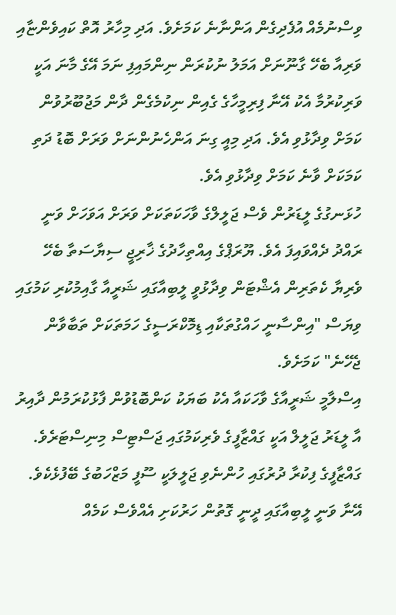ވިސްނުމެއް އުފެދިގެން އަންނާނެ ކަމަށެވެ. އަދި މިހާރު އޮތް ކައިވެންޏާއި ވަރިއާ ބެހޭ ގާނޫނަށް އަމަލު ނުކުރަން ނިންމައިފި ނަމަ އޭގެ މާނަ އަކީ ވަރިކުރުމާ އެކު އޭނާ ފިރިމީހާގެ ގެއިން ނިކުމެގެން ދާން މަޖުބޫރުވުން ކަމަށް ވިދާޅުވި އެވެ. އަދި މިއީ ގިނަ އަންހެނުންނަށް ވަރަށް ބޮޑު ދަތި ކަމަކަށް ވާނެ ކަމަށް ވިދާޅުވި އެވެ.
ހުޅަނގުގެ ލީޑަރުން ވެސް ޖަލީލްގެ ވާހަކަތަކަށް ވަރަށް އަވަހަށް ވަނީ ރައްދު ދެއްވައިފަ އެވެ. ޔޫރަޕްގެ އިއްތިހާދުގެ ޚާރިޖީ ސިޔާސަތާ ބެހޭ ވެރިޔާ ކެތަރިން އެޝްޓަން ވިދާޅުވީ ލީބިއާގައި ޝަރީއާ ގާއިމުކުރި ކަމުގައި ވިޔަސް "އިންސާނީ ހައްގުތަކާއި ޑިމޮކްރަސީގެ ހަމަތަކަށް ތަބާވާން ޖެހޭނެ" ކަމަށެވެ.
އިސްލާމީ ޝަރީއާގެ ވާހަކައާ އެކު ބަޔަކު ކަންބޮޑުވުން ފާޅުކުރަމުން ދާއިރު އާ ލީޑަރު ޖަލީލް އަކީ ގައްޒާފީގެ ވެރިކަމުގައި ޖަސްޓިސް މިނިސްޓަރެވެ. ގައްޒާފީގެ ފިކުރާ ދުރުގައި ހުންނެވި ޖަލީލަކީ ސޫފީ މަޒްހަބުގެ ބޭފުޅެކެވެ. އޭނާ ވަނީ ލީބިއާގައި ދީނީ ގޮތުން ހަރުކަށި އެއްވެސް ކަމެއް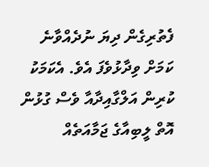ފެތުރިގެން ދިޔަ ނުދެއްވާނެ ކަމަށް ވިދާޅުވެފަ އެވެ. އެކަމަކު ކުރިން އަލްގާއިދާއާ ވެސް ގުޅުން އޮތް ލީބިއާގެ ޖަމާއަތެއް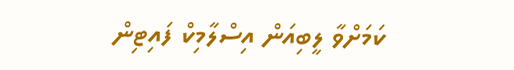ކަމަށްވާ ލީބިއަން އިސްލާމިކް ފައިޓިން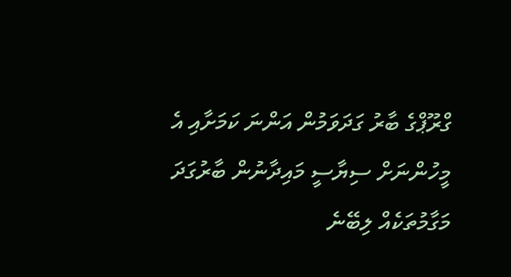ގްރޫޕްގެ ބާރު ގަދަވަމުން އަންނަ ކަމަށާއި އެ މީހުންނަށް ސިޔާސީ މައިދާނުން ބާރުގަދަ މަގާމުތަކެއް ލިބޭނެ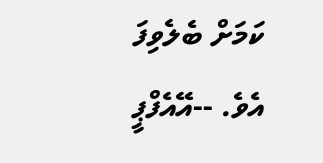ކަމަށް ބެލެވިފަ އެވެ. --އޭއެފްޕީ